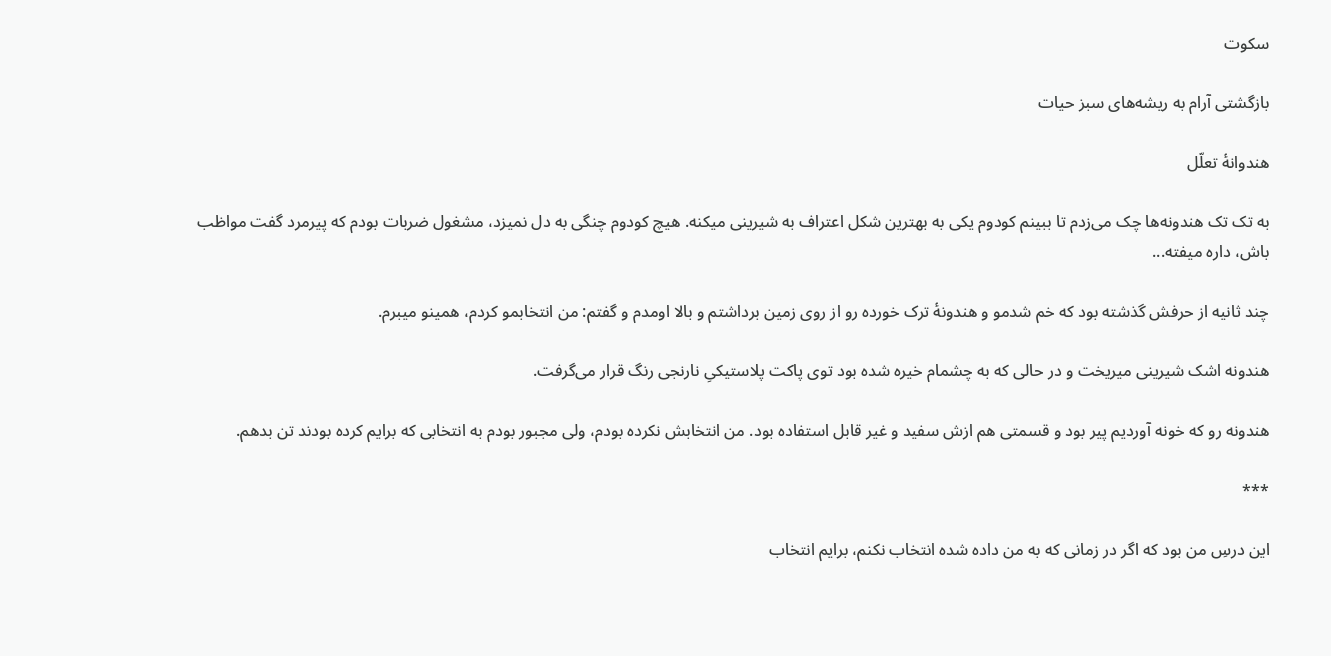سکوت

بازگشتی آرام به ریشه‌های سبز حیات

هندوانۀ تعلّل

به تک تک هندونه‌ها چک می‌زدم تا ببینم کودوم یکی به بهترین شکل اعتراف به شیرینی میکنه. هیچ کودوم چنگی به دل نمیزد، مشغول ضربات بودم که پیرمرد گفت مواظب باش، داره میفته...

چند ثانیه از حرفش گذشته بود که خم شدمو و هندونۀ ترک خورده رو از روی زمین برداشتم و بالا اومدم و گفتم: من انتخابمو کردم، همینو میبرم.

هندونه اشک شیرینی میریخت و در حالی که به چشمام خیره شده بود توی پاکت پلاستیکیِ نارنجی رنگ قرار می‌گرفت.

هندونه رو که خونه آوردیم پیر بود و قسمتی هم ازش سفید و غیر قابل استفاده بود. من انتخابش نکرده بودم، ولی مجبور بودم به انتخابی که برایم کرده بودند تن بدهم.

***

این درسِ من بود که اگر در زمانی که به من داده شده انتخاب نکنم، برایم انتخاب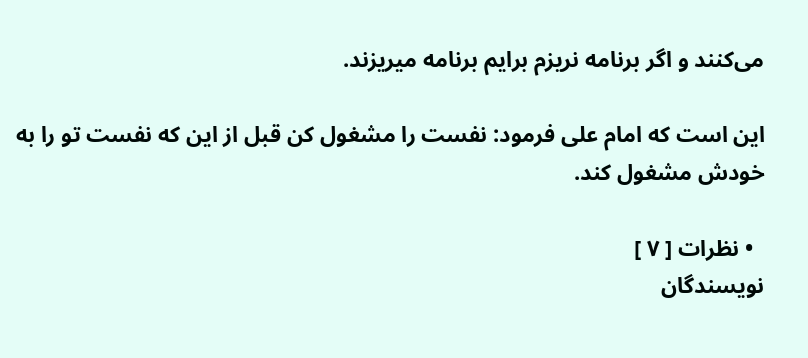می‌کنند و اگر برنامه نریزم برایم برنامه میریزند.

این است که امام علی فرمود: نفست را مشغول کن قبل از این که نفست تو را به خودش مشغول کند.

  • نظرات [ ۷ ]
نویسندگان